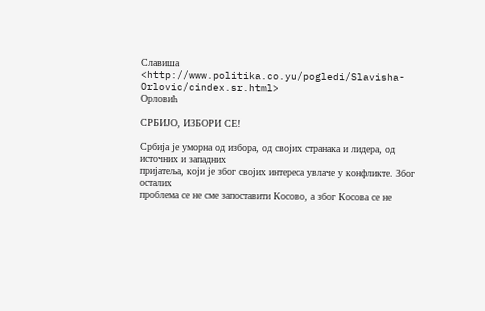Славиша <http://www.politika.co.yu/pogledi/Slavisha-Orlovic/cindex.sr.html>
Орловић

СРБИЈО, ИЗБОРИ СЕ!

Србија је уморна од избора, од својих странака и лидера, од источних и западних
пријатеља, који је због својих интереса увлаче у конфликте. Због осталих
проблема се не сме запоставити Косово, а због Косова се не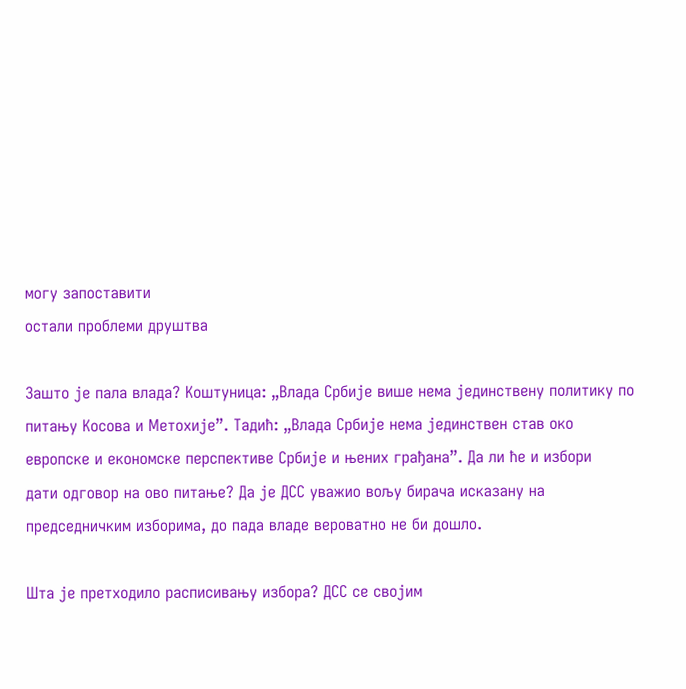могу запоставити
остали проблеми друштва

Зашто је пала влада? Коштуница: „Влада Србије више нема јединствену политику по
питању Косова и Метохије”. Тадић: „Влада Србије нема јединствен став око
европске и економске перспективе Србије и њених грађана”. Да ли ће и избори
дати одговор на ово питање? Да је ДСС уважио вољу бирача исказану на
председничким изборима, до пада владе вероватно не би дошло.

Шта је претходило расписивању избора? ДСС се својим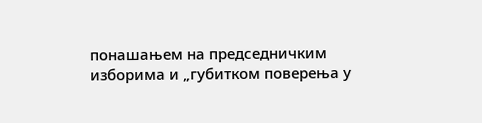понашањем на председничким
изборима и „губитком поверења у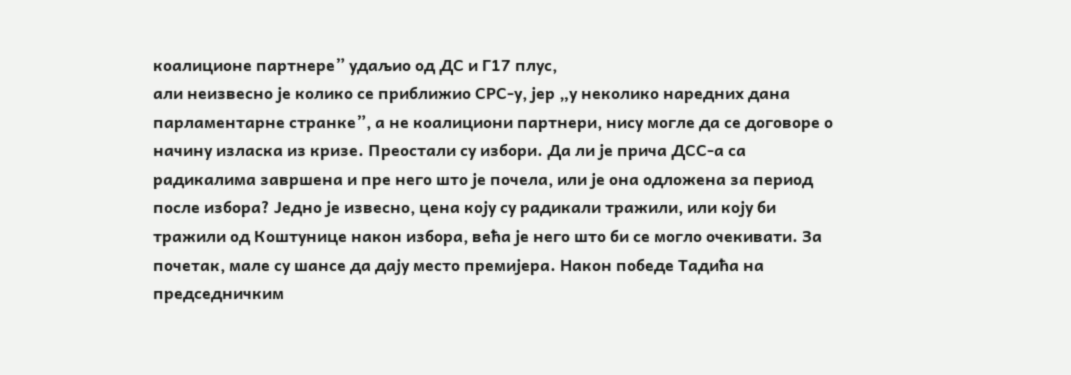коалиционе партнере” удаљио од ДС и Г17 плус,
али неизвесно је колико се приближио СРС-у, јер „у неколико наредних дана
парламентарне странке”, а не коалициони партнери, нису могле да се договоре о
начину изласка из кризе. Преостали су избори. Да ли је прича ДСС-а са
радикалима завршена и пре него што је почела, или је она одложена за период
после избора? Једно је извесно, цена коју су радикали тражили, или коју би
тражили од Коштунице након избора, већа је него што би се могло очекивати. За
почетак, мале су шансе да дају место премијера. Након победе Тадића на
председничким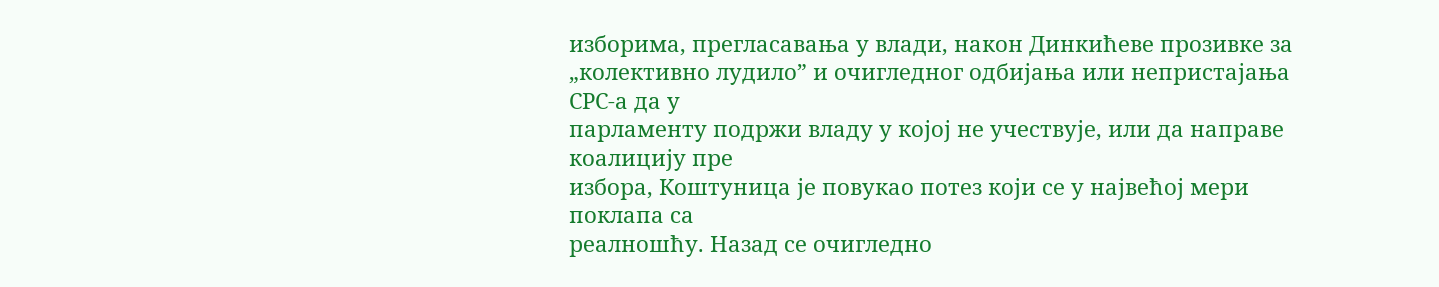изборима, прегласавања у влади, након Динкићеве прозивке за
„колективно лудило” и очигледног одбијања или непристајања СРС-а да у
парламенту подржи владу у којој не учествује, или да направе коалицију пре
избора, Коштуница је повукао потез који се у највећој мери поклапа са
реалношћу. Назад се очигледно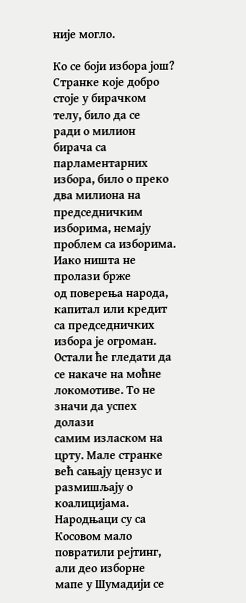није могло.

Ко се боји избора још? Странке које добро стоје у бирачком телу, било да се
ради о милион бирача са парламентарних избора, било о преко два милиона на
председничким изборима, немају проблем са изборима. Иако ништа не пролази брже
од поверења народа, капитал или кредит са председничких избора је огроман.
Остали ће гледати да се накаче на моћне локомотиве. То не значи да успех долази
самим изласком на црту. Мале странке већ сањају цензус и размишљају о
коалицијама. Народњаци су са Косовом мало повратили рејтинг, али део изборне
мапе у Шумадији се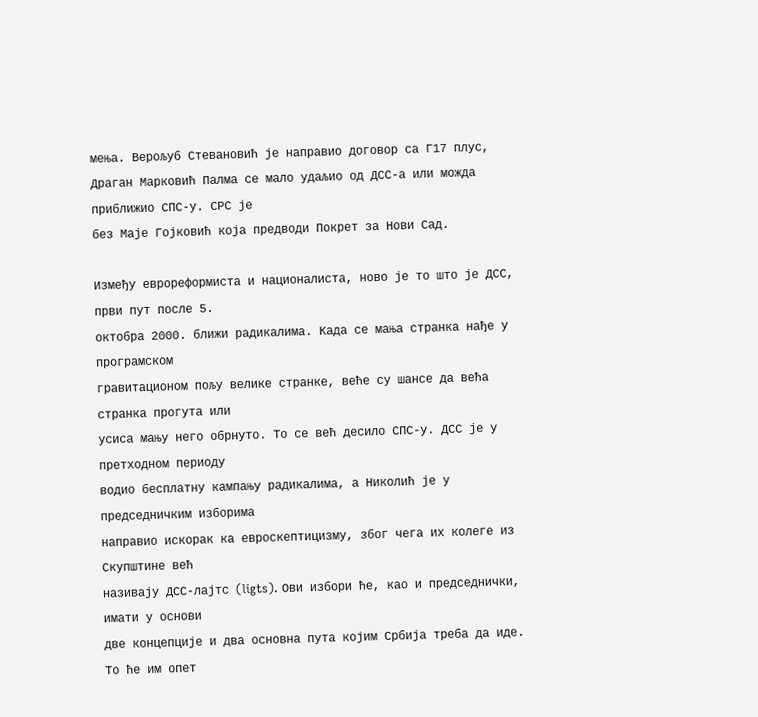мења. Верољуб Стевановић је направио договор са Г17 плус,
Драган Марковић Палма се мало удаљио од ДСС-а или можда приближио СПС-у. СРС је
без Маје Гојковић која предводи Покрет за Нови Сад.

Између еврореформиста и националиста, ново је то што је ДСС, први пут после 5.
октобра 2000. ближи радикалима. Када се мања странка нађе у програмском
гравитационом пољу велике странке, веће су шансе да већа странка прогута или
усиса мању него обрнуто. То се већ десило СПС-у. ДСС је у претходном периоду
водио бесплатну кампању радикалима, а Николић је у председничким изборима
направио искорак ка евроскептицизму, због чега их колеге из Скупштине већ
називају ДСС-лајтс (ligts). Ови избори ће, као и председнички, имати у основи
две концепције и два основна пута којим Србија треба да иде. То ће им опет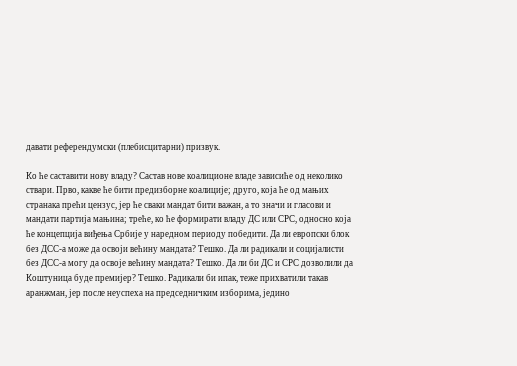давати референдумски (плебисцитарни) призвук.

Ко ће саставити нову владу? Састав нове коалиционе владе зависиће од неколико
ствари. Прво, какве ће бити предизборне коалиције; друго, која ће од мањих
странака прећи цензус, јер ће сваки мандат бити важан, а то значи и гласови и
мандати партија мањина; треће, ко ће формирати владу ДС или СРС, односно која
ће концепција виђења Србије у наредном периоду победити. Да ли европски блок
без ДСС-а може да освоји већину мандата? Тешко. Да ли радикали и социјалисти
без ДСС-а могу да освоје већину мандата? Тешко. Да ли би ДС и СРС дозволили да
Коштуница буде премијер? Тешко. Радикали би ипак, теже прихватили такав
аранжман, јер после неуспеха на председничким изборима, једино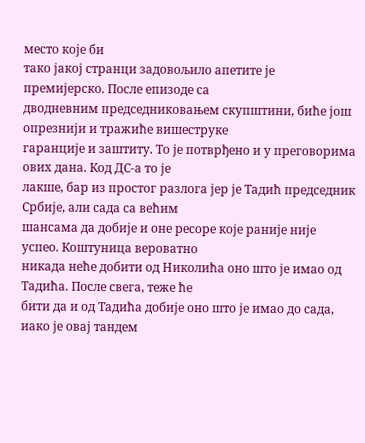место које би
тако јакој странци задовољило апетите је премијерско. После епизоде са
дводневним председниковањем скупштини, биће још опрезнији и тражиће вишеструке
гаранције и заштиту. То је потврђено и у преговорима ових дана. Код ДС-а то је
лакше, бар из простог разлога јер је Тадић председник Србије, али сада са већим
шансама да добије и оне ресоре које раније није успео. Коштуница вероватно
никада неће добити од Николића оно што је имао од Тадића. После свега, теже ће
бити да и од Тадића добије оно што је имао до сада, иако је овај тандем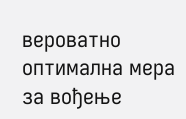вероватно оптимална мера за вођење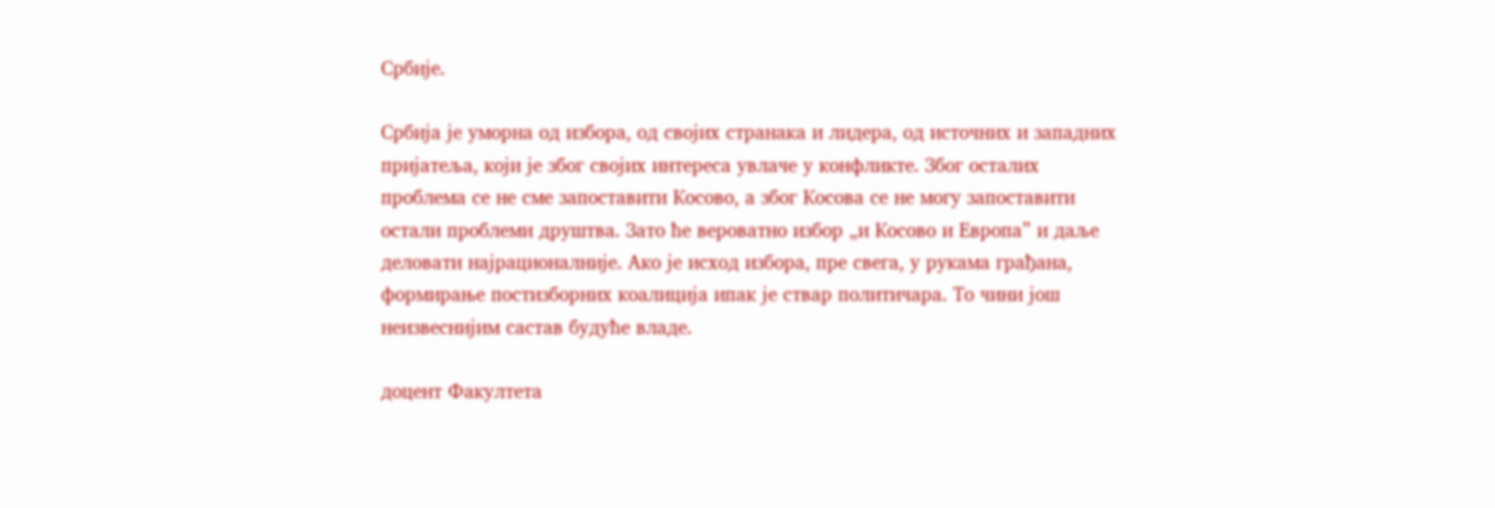Србије.

Србија је уморна од избора, од својих странака и лидера, од источних и западних
пријатеља, који је због својих интереса увлаче у конфликте. Због осталих
проблема се не сме запоставити Косово, а због Косова се не могу запоставити
остали проблеми друштва. Зато ће вероватно избор „и Косово и Европа” и даље
деловати најрационалније. Ако је исход избора, пре свега, у рукама грађана,
формирање постизборних коалиција ипак је ствар политичара. То чини још
неизвеснијим састав будуће владе.

доцент Факултета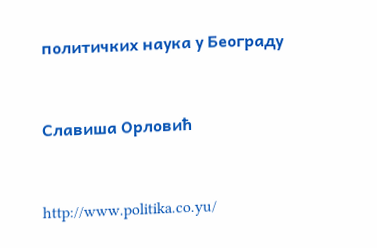политичких наука у Београду



Славиша Орловић



http://www.politika.co.yu/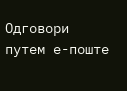Одговори путем е-поште